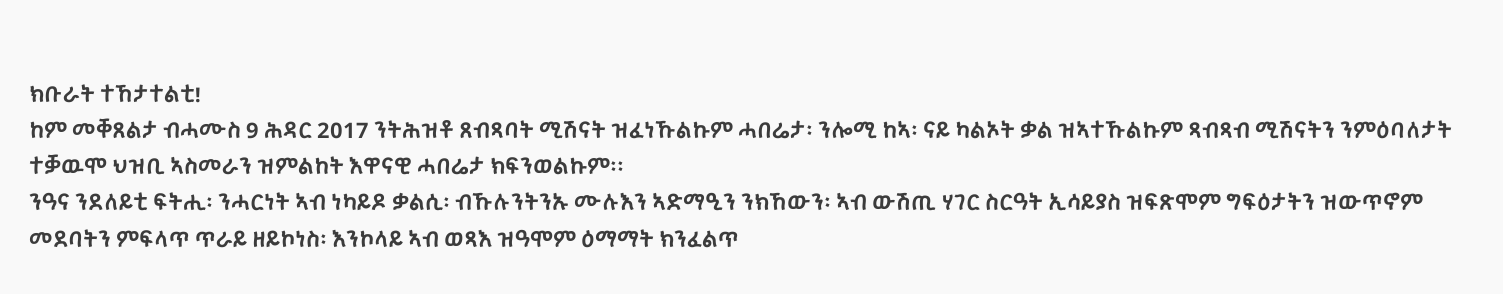ክቡራት ተኸታተልቲ!
ከም መቐጸልታ ብሓሙስ 9 ሕዳር 2017 ንትሕዝቶ ጸብጻባት ሚሽናት ዝፈነኹልኩም ሓበሬታ፡ ንሎሚ ከኣ፡ ናይ ካልኦት ቃል ዝኣተኹልኩም ጻብጻብ ሚሽናትን ንምዕባለታት ተቓዉሞ ህዝቢ ኣስመራን ዝምልከት እዋናዊ ሓበሬታ ክፍንወልኩም፡፡
ንዓና ንደለይቲ ፍትሒ፡ ንሓርነት ኣብ ነካይዶ ቃልሲ፡ ብኹሉንትንኡ ሙሉእን ኣድማዒን ንክኸውን፡ ኣብ ውሽጢ ሃገር ስርዓት ኢሳይያስ ዝፍጽሞም ግፍዕታትን ዝውጥኖም መደባትን ምፍላጥ ጥራይ ዘይኮነስ፡ እንኮላይ ኣብ ወጻእ ዝዓሞም ዕማማት ክንፈልጥ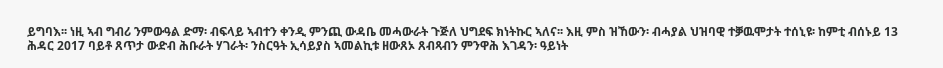ይግባእ፡፡ ነዚ ኣብ ግብሪ ንምውዓል ድማ፡ ብፍላይ ኣብተን ቀንዲ ምንጪ ውዳቤ መሓውራት ጉጅለ ህግደፍ ክነትኩር ኣለና፡፡ እዚ ምስ ዝኸውን፡ ብሓያል ህዝባዊ ተቓዉሞታት ተሰኒዩ፡ ከምቲ ብሰኑይ 13 ሕዳር 2017 ባይቶ ጸጥታ ውድብ ሕቡራት ሃገራት፡ ንስርዓት ኢሳይያስ ኣመልኪቱ ዘውጸኦ ጸብጻብን ምንዋሕ እገዳን፡ ዓይነት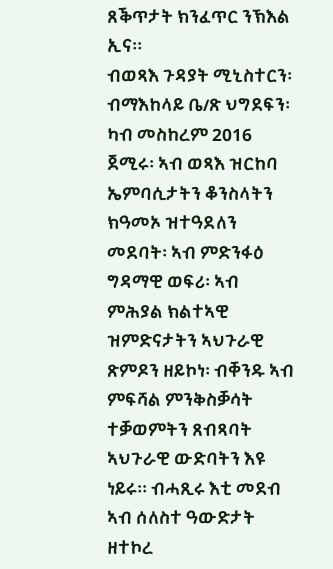ጸቕጥታት ክንፈጥር ንኽእል ኢና፡፡
ብወጻእ ጉዳያት ሚኒስተርን፡ ብማእከላይ ቤ/ጽ ህግደፍን፡ ካብ መስከረም 2016 ጀሚሩ፡ ኣብ ወጻእ ዝርከባ ኤምባሲታትን ቆንስላትን ክዓመኦ ዝተዓደለን መደባት፡ ኣብ ምድንፋዕ ግዳማዊ ወፍሪ፡ ኣብ ምሕያል ክልተኣዊ ዝምድናታትን ኣህጉራዊ ጽምዶን ዘይኮነ፡ ብቐንዱ ኣብ ምፍሻል ምንቅስቓሳት ተቓወምትን ጸብጻባት ኣህጉራዊ ውድባትን እዩ ነይሩ፡፡ ብሓጺሩ እቲ መደብ ኣብ ሰለስተ ዓውድታት ዘተኮረ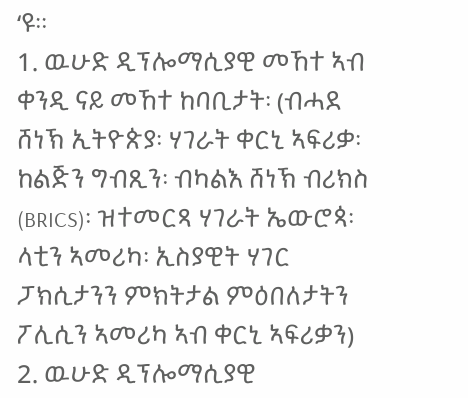‘ዩ፡፡
1. ዉሁድ ዲፕሎማሲያዊ መኸተ ኣብ ቀንዲ ናይ መኸተ ከባቢታት፡ (ብሓደ ሸነኽ ኢትዮጵያ፡ ሃገራት ቀርኒ ኣፍሪቃ፡ ከልጅን ግብጺን፡ ብካልእ ሸነኽ ብሪክስ (BRICS)፡ ዝተመርጻ ሃገራት ኤውሮጳ፡ ላቲን ኣመሪካ፡ ኢስያዊት ሃገር ፓክሲታንን ምክትታል ምዕበለታትን ፖሊሲን ኣመሪካ ኣብ ቀርኒ ኣፍሪቃን)
2. ዉሁድ ዲፕሎማሲያዊ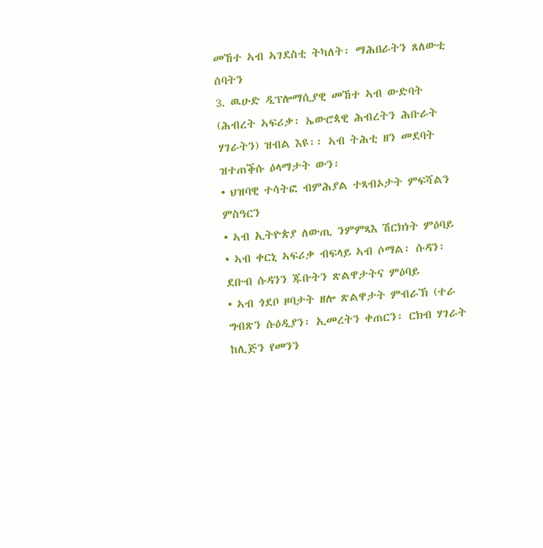መኸተ ኣብ ኣገደስቲ ትካለት፡ ማሕበራትን ጸለውቲ ሰባትን
3. ዉሁድ ዲፕሎማሲያዊ መኸተ ኣብ ውድባት (ሕብረት ኣፍሪቃ፡ ኤውሮጳዊ ሕብረትን ሕቡራት ሃገራትን) ዝብል እዩ፡፡ ኣብ ትሕቲ ዘን መደባት ዝተጠቕሱ ዕላማታት ውን፡
• ህዝባዊ ተሳትፎ ብምሕያል ተጻብኦታት ምፍሻልን ምስዓርን
• ኣብ ኢትዮጵያ ለውጢ ንምምጻእ ሽርክነት ምዕባይ
• ኣብ ቀርኒ ኣፍሪቃ ብፍላይ ኣብ ሶማል፡ ሱዳን፡ ደቡብ ሱዳንን ጁቡትን ጽልዋታትና ምዕባይ
• ኣብ ጎደቦ ዞባታት ዘሎ ጽልዋታት ምብራኽ (ተራ ግብጽን ሱዕዲያን፡ ኢመረትን ቀጠርን፡ ርክብ ሃገራት ከሊጅን የመንን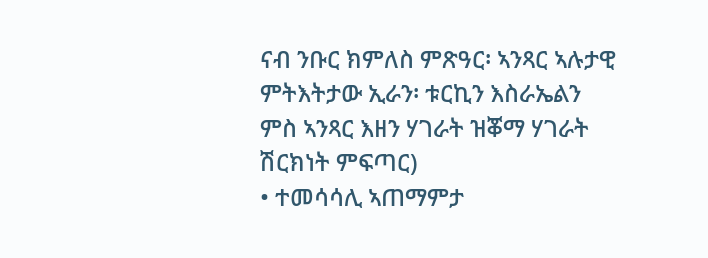ናብ ንቡር ክምለስ ምጽዓር፡ ኣንጻር ኣሉታዊ ምትእትታው ኢራን፡ ቱርኪን እስራኤልን ምስ ኣንጻር እዘን ሃገራት ዝቖማ ሃገራት ሽርክነት ምፍጣር)
• ተመሳሳሊ ኣጠማምታ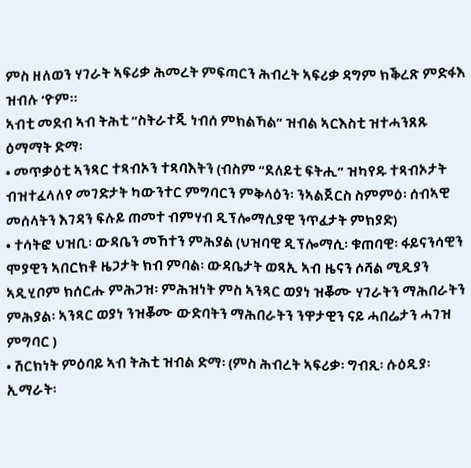ምስ ዘለወን ሃገራት ኣፍሪቃ ሕመረት ምፍጣርን ሕብረት ኣፍሪቃ ዳግም ክቕረጽ ምድፋእ ዝብሉ ‘ዮም፡፡
ኣብቲ መደብ ኣብ ትሕቲ “ስትራተጂ ነብሰ ምክልኻል” ዝብል ኣርእስቲ ዝተሓንጸጹ ዕማማት ድማ፡
• መጥቃዕቲ ኣንጻር ተጻብኦን ተጻባእትን (ብስም “ደለይቲ ፍትሒ” ዝካየዱ ተጻብኦታት ብዝተፈላለየ መገድታት ካውንተር ምግባርን ምቅላዕን፡ ንኣልጀርስ ስምምዕ፡ ሰብኣዊ መሰላትን እገዳን ፍሉይ ጠመተ ብምሃብ ዲፕሎማሲያዊ ንጥፈታት ምክያድ)
• ተሳትፎ ህዝቢ፡ ውዳቤን መኸተን ምሕያል (ህዝባዊ ዲፕሎማሲ፡ ቁጠባዊ፡ ፋይናንሳዊን ሞያዊን ኣበርክቶ ዜጋታት ክብ ምባል፡ ውዳቤታት ወጻኢ ኣብ ዜናን ሶሻል ሚዲያን ኣዲሂቦም ክሰርሑ ምሕጋዝ፡ ምሕዝነት ምስ ኣንጻር ወያነ ዝቖሙ ሃገራትን ማሕበራትን ምሕያል፡ ኣንጻር ወያነ ንዝቖሙ ውድባትን ማሕበራትን ንዋታዊን ናይ ሓበሬታን ሓገዝ ምግባር )
• ሽርክነት ምዕባይ ኣብ ትሕቲ ዝብል ድማ፡ (ምስ ሕብረት ኣፍሪቃ፡ ግብጺ፡ ሱዕዲያ፡ ኢማራት፡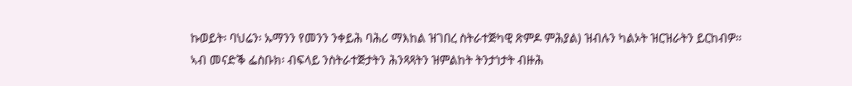ኩወይት፡ ባህሬን፡ ኡማንን የመንን ንቀይሕ ባሕሪ ማእከል ዝገበረ ስትራተጅካዊ ጽምዶ ምሕያል) ዝብሉን ካልኦት ዝርዝራትን ይርከብዎ፡፡
ኣብ መናድቕ ፌስቡክ፡ ብፍላይ ንስትራተጅታትን ሕንጻጻትን ዝምልከት ትንታነታት ብዙሕ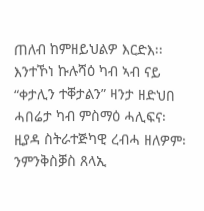ጠለብ ከምዘይህልዎ እርድእ፡፡ እንተኾነ ኩሉሻዕ ካብ ኣብ ናይ “ቀታሊን ተቐታልን” ዛንታ ዘድህበ ሓበሬታ ካብ ምስማዕ ሓሊፍና፡ ዚያዳ ስትራተጅካዊ ረብሓ ዘለዎም፡ ንምንቅስቓስ ጸላኢ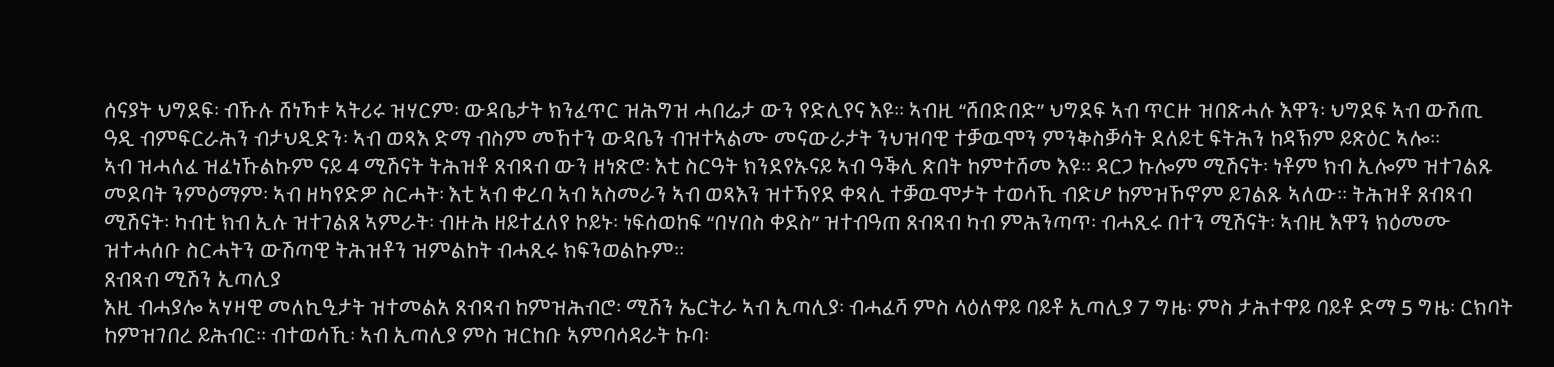ሰናያት ህግደፍ፡ ብኹሉ ሸነኻቱ ኣትሪሩ ዝሃርም፡ ውዳቤታት ክንፈጥር ዝሕግዝ ሓበሬታ ውን የድሊየና እዩ፡፡ ኣብዚ “ሸበድበድ” ህግደፍ ኣብ ጥርዙ ዝበጽሓሉ እዋን፡ ህግደፍ ኣብ ውሽጢ ዓዲ ብምፍርራሕን ብታህዲድን፡ ኣብ ወጻእ ድማ ብስም መኸተን ውዳቤን ብዝተኣልሙ መናውራታት ንህዝባዊ ተቓዉሞን ምንቅስቓሳት ደለይቲ ፍትሕን ከዳኽም ይጽዕር ኣሎ፡፡
ኣብ ዝሓለፈ ዝፈነኹልኩም ናይ 4 ሚሽናት ትሕዝቶ ጸብጻብ ውን ዘነጽሮ፡ እቲ ስርዓት ክንደየኡናይ ኣብ ዓቕሊ ጽበት ከምተሸመ እዩ፡፡ ዳርጋ ኩሎም ሚሽናት፡ ነቶም ክብ ኢሎም ዝተገልጹ መደባት ንምዕማም፡ ኣብ ዘካየድዎ ስርሓት፡ እቲ ኣብ ቀረባ ኣብ ኣስመራን ኣብ ወጻእን ዝተኻየደ ቀጻሊ ተቓዉሞታት ተወሳኺ ብድሆ ከምዝኾኖም ይገልጹ ኣለው፡፡ ትሕዝቶ ጸብጻብ ሚሽናት፡ ካብቲ ክብ ኢሉ ዝተገልጸ ኣምራት፡ ብዙሕ ዘይተፈለየ ኮይኑ፡ ነፍሰወከፍ “በሃበስ ቀደስ” ዝተብዓጠ ጸብጻብ ካብ ምሕንጣጥ፡ ብሓጺሩ በተን ሚሽናት፡ ኣብዚ እዋን ክዕመሙ ዝተሓሰቡ ስርሓትን ውሽጣዊ ትሕዝቶን ዝምልከት ብሓጺሩ ክፍንወልኩም፡፡
ጸብጻብ ሚሽን ኢጣሊያ
እዚ ብሓያሎ ኣሃዛዊ መለኪዒታት ዝተመልአ ጸብጻብ ከምዝሕብሮ፡ ሚሽን ኤርትራ ኣብ ኢጣሊያ፡ ብሓፈሻ ምስ ላዕለዋይ ባይቶ ኢጣሊያ 7 ግዜ፡ ምስ ታሕተዋይ ባይቶ ድማ 5 ግዜ፡ ርክባት ከምዝገበረ ይሕብር፡፡ ብተወሳኺ፡ ኣብ ኢጣሊያ ምስ ዝርከቡ ኣምባሳዳራት ኩባ፡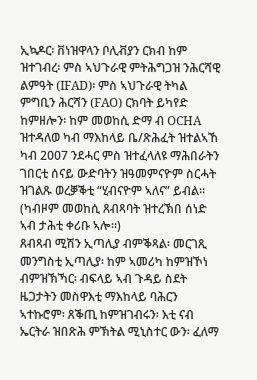ኢኳዶር፡ ቨነዝዋላን ቦሊቭያን ርክብ ከም ዝተገብረ፡ ምስ ኣህጉራዊ ምትሕግጋዝ ንሕርሻዊ ልምዓት (IFAD)፡ ምስ ኣህጉራዊ ትካል ምግቢን ሕርሻን (FAO) ርክባት ይካየድ ከምዘሎን፡ ከም መወከሲ ድማ ብ OCHA ዝተዳለወ ካብ ማእከላይ ቤ/ጽሕፈት ዝተልኣኸ ካብ 2007 ንደሓር ምስ ዝተፈላለዩ ማሕበራትን ገበርቲ ሰናይ ውድባትን ዝዓመምናዮም ስርሓት ዝገልጹ ወረቓቕቲ “ሂብናዮም ኣለና” ይብል፡፡ (ካብዞም መወከሲ ጸብጻባት ዝተረኽበ ሰነድ ኣብ ታሕቲ ቀሪቡ ኣሎ፡፡)
ጸብጻብ ሚሽን ኢጣሊያ ብምቕጻል፡ መርገጺ መንግስቲ ኢጣሊያ፡ ከም ኣመሪካ ከምዝኾነ ብምዝኽኻር፡ ብፍላይ ኣብ ጉዳይ ስደት ዜጋታትን መስዋእቲ ማእከላይ ባሕርን ኣተኩሮም፡ ጸቕጢ ከምዝገብሩን፡ እቲ ናብ ኤርትራ ዝበጽሕ ምኽትል ሚኒስተር ውን፡ ፈለማ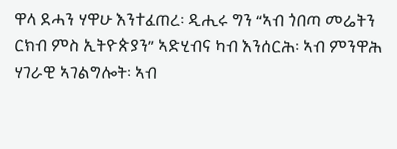ዋላ ደሓን ሃዋሁ እንተፈጠረ፡ ዲሒሩ ግን “ኣብ ጎበጣ መሬትን ርክብ ምስ ኢትዮጵያን” ኣድሂብና ካብ እንሰርሕ፡ ኣብ ምንዋሕ ሃገራዊ ኣገልግሎት፡ ኣብ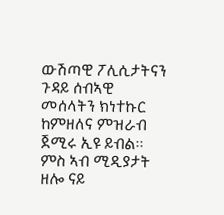ውሽጣዊ ፖሊሲታትናን ጉዳይ ሰብኣዊ መሰላትን ክነተኩር ከምዘለና ምዝራብ ጀሚሩ ኢዩ ይብል፡፡
ምስ ኣብ ሚዲያታት ዘሎ ናይ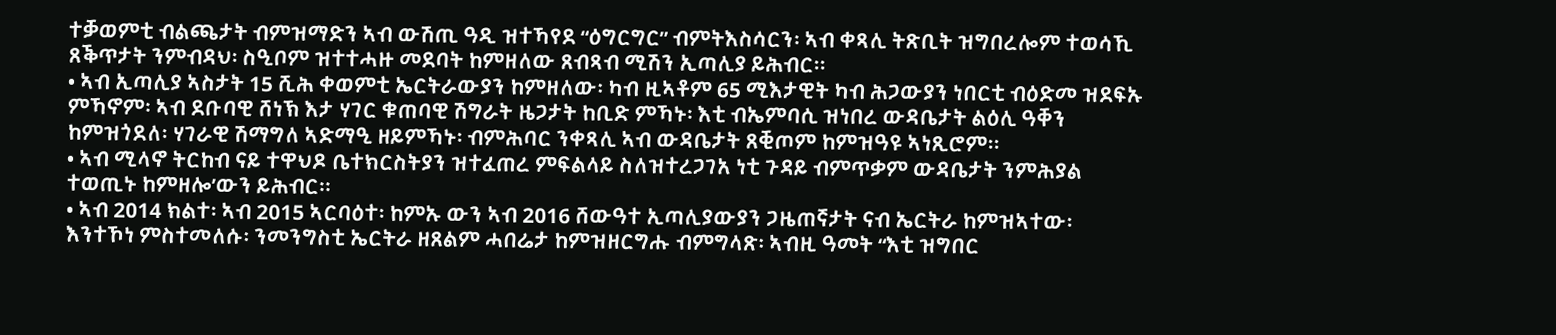ተቓወምቲ ብልጫታት ብምዝማድን ኣብ ውሽጢ ዓዲ ዝተኻየደ “ዕግርግር” ብምትእስሳርን፡ ኣብ ቀጻሊ ትጽቢት ዝግበረሎም ተወሳኺ ጸቕጥታት ንምብዳህ፡ ስዒቦም ዝተተሓዙ መደባት ከምዘለው ጸብጻብ ሚሽን ኢጣሊያ ይሕብር፡፡
• ኣብ ኢጣሊያ ኣስታት 15 ሺሕ ቀወምቲ ኤርትራውያን ከምዘለው፡ ካብ ዚኣቶም 65 ሚእታዊት ካብ ሕጋውያን ነበርቲ ብዕድመ ዝደፍኡ ምኻኖም፡ ኣብ ደቡባዊ ሸነኽ እታ ሃገር ቁጠባዊ ሽግራት ዜጋታት ከቢድ ምኻኑ፡ እቲ ብኤምባሲ ዝነበረ ውዳቤታት ልዕሊ ዓቐን ከምዝጎደለ፡ ሃገራዊ ሽማግለ ኣድማዒ ዘይምኻኑ፡ ብምሕባር ንቀጻሊ ኣብ ውዳቤታት ጸቒጦም ከምዝዓዩ ኣነጺሮም፡፡
• ኣብ ሚላኖ ትርከብ ናይ ተዋህዶ ቤተክርስትያን ዝተፈጠረ ምፍልላይ ስለዝተረጋገአ ነቲ ጉዳይ ብምጥቃም ውዳቤታት ንምሕያል ተወጢኑ ከምዘሎ’ውን ይሕብር፡፡
• ኣብ 2014 ክልተ፡ ኣብ 2015 ኣርባዕተ፡ ከምኡ ውን ኣብ 2016 ሸውዓተ ኢጣሊያውያን ጋዜጠኛታት ናብ ኤርትራ ከምዝኣተው፡ እንተኾነ ምስተመለሱ፡ ንመንግስቲ ኤርትራ ዘጸልም ሓበሬታ ከምዝዘርግሑ ብምግላጽ፡ ኣብዚ ዓመት “እቲ ዝግበር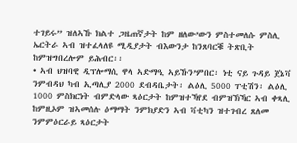ተገይሩ” ዝለኣኹ ክልተ ጋዜጠኛታት ከም ዘለው’ውን ምስተመለሱ ምስሊ ኤርትራ ኣብ ዝተፈላለዩ ሚዲያታት ብእውንታ ከንጸባርቑ ትጽቢት ከምዝግበረሎም ይሕብር፡፡
• ኣብ ህዝባዊ ዲፕሎማሲ ዋላ ኣድማዒ ኣይኹን’ምበር፡ ነቲ ናይ ጉዳይ ጀኔቫ ንምብዳህ ካብ ኢጣሊያ 2000 ደብዳቤታት፡ ልዕሊ 5000 ፐቲሽን፡ ልዕሊ 1000 ምስክርነት ብምድላው ጻዕርታት ከምዝተኻየደ ብምዝኽኻር ኣብ ቀጻሊ ከምዚኦም ዝኣመሰሉ ዕማማት ንምክያድን ኣብ ቫቲካን ዝተገብረ ጸለመ ንምምዕርራይ ጻዕርታት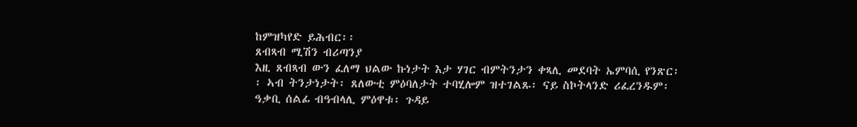ከምዝካየድ ይሕብር፡፡
ጸብጻብ ሚሽን ብሪጣንያ
እዚ ጸብጻብ ውን ፈለማ ህልው ኩነታት እታ ሃገር ብምትንታን ቀጻሊ መደባት ኤምባሲ የንጽር፡፡ ኣብ ትንታነታት፡ ጸለውቲ ምዕባለታት ተባሂሎም ዝተገልጹ፡ ናይ ስኮትላንድ ሪፈረንዱም፡ ዓቃቢ ሰልፊ ብዓብላሊ ምዕዋቱ፡ ጉዳይ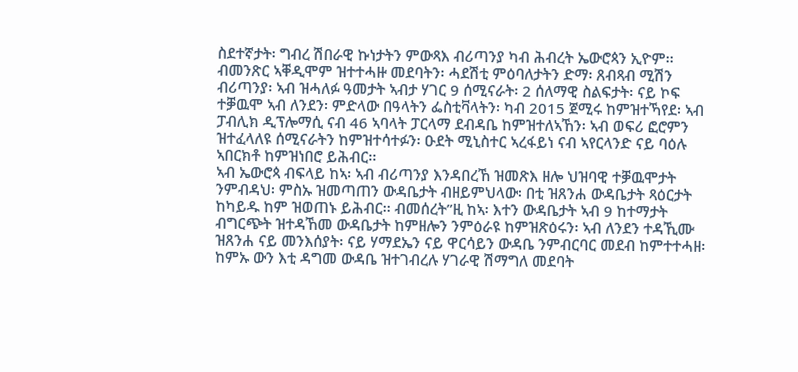ስደተኛታት፡ ግብረ ሽበራዊ ኩነታትን ምውጻእ ብሪጣንያ ካብ ሕብረት ኤውሮጳን ኢዮም፡፡ ብመንጽር ኣቐዲሞም ዝተተሓዙ መደባትን፡ ሓደሽቲ ምዕባለታትን ድማ፡ ጸብጻብ ሚሽን ብሪጣንያ፡ ኣብ ዝሓለፉ ዓመታት ኣብታ ሃገር 9 ሰሚናራት፡ 2 ሰለማዊ ስልፍታት፡ ናይ ኮፍ ተቓዉሞ ኣብ ለንደን፡ ምድላው በዓላትን ፌስቲቫላትን፡ ካብ 2015 ጀሚሩ ከምዝተኻየደ፡ ኣብ ፓብሊክ ዲፕሎማሲ ናብ 46 ኣባላት ፓርላማ ደብዳቤ ከምዝተለኣኸን፡ ኣብ ወፍሪ ፎሮምን ዝተፈላለዩ ሰሚናራትን ከምዝተሳተፉን፡ ዑደት ሚኒስተር ኣረፋይነ ናብ ኣየርላንድ ናይ ባዕሉ ኣበርክቶ ከምዝነበሮ ይሕብር፡፡
ኣብ ኤውሮጳ ብፍላይ ከኣ፡ ኣብ ብሪጣንያ እንዳበረኸ ዝመጽእ ዘሎ ህዝባዊ ተቓዉሞታት ንምብዳህ፡ ምስኡ ዝመጣጠን ውዳቤታት ብዘይምህላው፡ በቲ ዝጸንሐ ውዳቤታት ጻዕርታት ከካይዱ ከም ዝወጠኑ ይሕብር፡፡ ብመሰረት”ዚ ከኣ፡ እተን ውዳቤታት ኣብ 9 ከተማታት ብግርጭት ዝተዳኸመ ውዳቤታት ከምዘሎን ንምዕራዩ ከምዝጽዕሩን፡ ኣብ ለንደን ተዳኺሙ ዝጸንሐ ናይ መንእሰያት፡ ናይ ሃማደኤን ናይ ዋርሳይን ውዳቤ ንምብርባር መደብ ከምተተሓዘ፡ ከምኡ ውን እቲ ዳግመ ውዳቤ ዝተገብረሉ ሃገራዊ ሽማግለ መደባት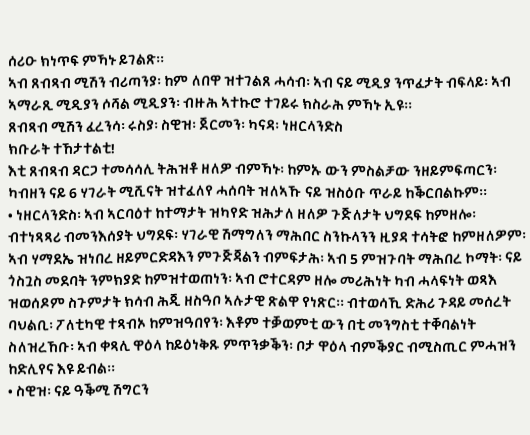ሰሪዑ ክነጥፍ ምኻኑ ይገልጽ፡፡
ኣብ ጸብጻብ ሚሽን ብሪጣንያ፡ ከም ለበዋ ዝተገልጸ ሓሳብ፡ ኣብ ናይ ሚዲያ ንጥፈታት ብፍላይ፡ ኣብ ኣማራጺ ሚዲያን ሶሻል ሚዲያን፡ ብዙሕ ኣተኩሮ ተገይሩ ክስራሕ ምኻኑ ኢዩ፡፡
ጸብጻብ ሚሽን ፈረንሳ፡ ሩስያ፡ ስዊዝ፡ ጀርመን፡ ካናዳ፡ ነዘርላንድስ
ክቡራት ተኸታተልቲ!
እቲ ጸብጻብ ዳርጋ ተመሳሳሊ ትሕዝቶ ዘለዎ ብምኻኑ፡ ከምኡ ውን ምስልቻው ንዘይምፍጣርን፡ ካብዘን ናይ 6 ሃገራት ሚሺናት ዝተፈለየ ሓሰባት ዝለኣኹ ናይ ዝስዕቡ ጥራይ ከቕርበልኩም፡፡
• ነዘርላንድስ፡ ኣብ ኣርባዕተ ከተማታት ዝካየድ ዝሕታለ ዘለዎ ጉጅለታት ህግደፍ ከምዘሎ፡ ብተነጻጻሪ ብመንእሰያት ህግደፍ፡ ሃገራዊ ሽማግለን ማሕበር ስንኩላንን ዚያዳ ተሳትፎ ከምዘለዎም፡ ኣብ ሃማደኤ ዝነበረ ዘይምርድዳእን ምጉጅጃልን ብምፍታሕ፡ ኣብ 5 ምዝጉባት ማሕበረ ኮማት፡ ናይ ጎስጓስ መደባት ንምክያድ ከምዝተወጠነን፡ ኣብ ሮተርዳም ዘሎ መሪሕነት ካብ ሓላፍነት ወጻእ ዝወሰዶም ስጉምታት ክሳብ ሕጂ ዘስዓቦ ኣሉታዊ ጽልዋ የነጽር፡፡ ብተወሳኺ ድሕሪ ጉዳይ መሰረት ባህልቢ፡ ፖለቲካዊ ተጻብኦ ከምዝዓበየን፡ እቶም ተቓወምቲ ውን በቲ መንግስቲ ተቐባልነት ስለዝረኸቡ፡ ኣብ ቀጻሊ ዋዕላ ከይዕነቅጹ ምጥንቃቕን፡ ቦታ ዋዕላ ብምቕያር ብሚስጢር ምሓዝን ከድሊየና እዩ ይብል፡፡
• ስዊዝ፡ ናይ ዓቕሚ ሽግርን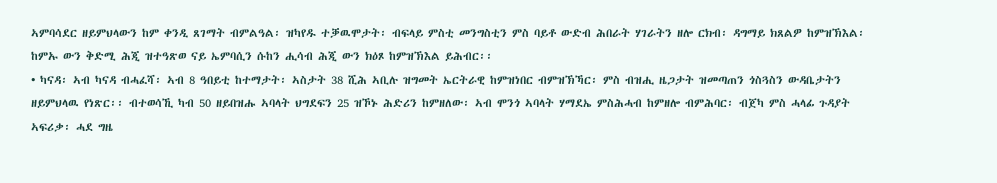ኣምባሳደር ዘይምህላውን ከም ቀንዲ ጸገማት ብምልዓል፡ ዝካየዱ ተቓዉሞታት፡ ብፍላይ ምስቲ መንግስቲን ምስ ባይቶ ውድብ ሕበራት ሃገራትን ዘሎ ርክብ፡ ዳግማይ ክጸልዎ ከምዝኽእል፡ ከምኡ ውን ቅድሚ ሕጂ ዝተዓጽወ ናይ ኤምባሲን ሱከን ሒሳብ ሕጂ ውን ክዕጾ ከምዝኽእል ይሕብር፡፡
• ካናዳ፡ ኣብ ካናዳ ብሓፈሻ፡ ኣብ 8 ዓበይቲ ከተማታት፡ ኣስታት 38 ሺሕ ኣቢሉ ዝግመት ኤርትራዊ ከምዝነበር ብምዝኽኻር፡ ምስ ብዝሒ ዜጋታት ዝመጣጠን ጎስጓስን ውዳቤታትን ዘይምህላዉ የነጽር፡፡ ብተወሳኺ ካብ 50 ዘይበዝሑ ኣባላት ህግደፍን 25 ዝኾኑ ሕድሪን ከምዘለው፡ ኣብ ሞንጎ ኣባላት ሃማደኤ ምስሕሓብ ከምዘሎ ብምሕባር፡ ብጀካ ምስ ሓላፊ ጉዳያት ኣፍሪቃ፡ ሓደ ግዜ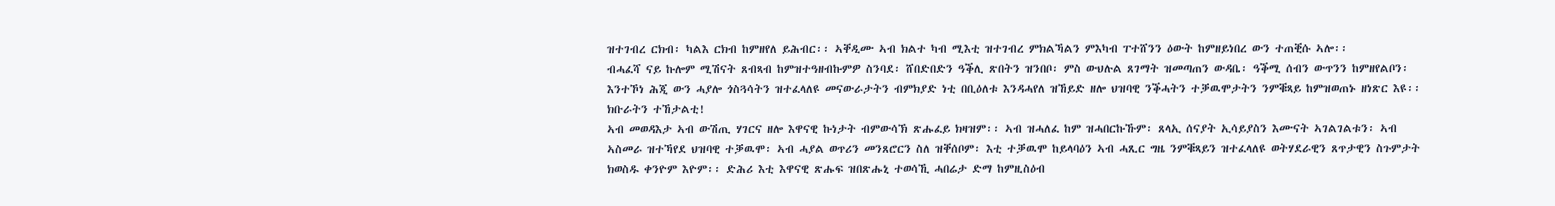ዝተገብረ ርክብ፡ ካልእ ርክብ ከምዘየለ ይሕብር፡፡ ኣቐዲሙ ኣብ ክልተ ካብ ሚእቲ ዝተገብረ ምክልኻልን ምእካብ ፐተሸንን ዕውት ከምዘይነበረ ውን ተጠቒሱ ኣሎ፡፡
ብሓፈሻ ናይ ኩሎም ሚሽናት ጸብጻብ ከምዝተዓዘብኩምዎ ስንባደ፡ ሸበድበድን ዓቕሊ ጽበትን ዝንበቦ፡ ምስ ውህሉል ጸገማት ዝመጣጠን ውዳቤ፡ ዓቕሚ ሰብን ውጥንን ከምዘየልቦን፡ እንተኾነ ሕጂ ውን ሓያሎ ጎስጓሳትን ዝተፈላለዩ መናውራታትን ብምክያድ ነቲ በቢዕለቱ እንዳሓየለ ዝኸይድ ዘሎ ህዝባዊ ንቕሓትን ተቓዉሞታትን ንምቑጻይ ከምዝወጠኑ ዘነጽር እዩ፡፡
ክቡራትን ተኸታልቲ!
ኣብ መወዳእታ ኣብ ውሽጢ ሃገርና ዘሎ እዋናዊ ኩነታት ብምውሳኽ ጽሑፈይ ክዛዝም፡፡ ኣብ ዝሓለፈ ከም ዝሓበርኩኹም፡ ጸላኢ ሰናያት ኢሳይያስን እሙናት ኣገልገልቱን፡ ኣብ ኣስመራ ዝተኻየደ ህዝባዊ ተቓዉሞ፡ ኣብ ሓያል ወጥሪን መንጸሮርን ስለ ዝቐሰቦም፡ እቲ ተቓዉሞ ከይላባዕን ኣብ ሓጺር ግዜ ንምቑጻይን ዝተፈላለዩ ወትሃደራዊን ጸጥታዊን ስጉምታት ክወስዱ ቀንዮም እዮም፡፡ ድሕሪ እቲ እዋናዊ ጽሑፍ ዝበጽሑኒ ተወሳኺ ሓበሬታ ድማ ከምዚስዕብ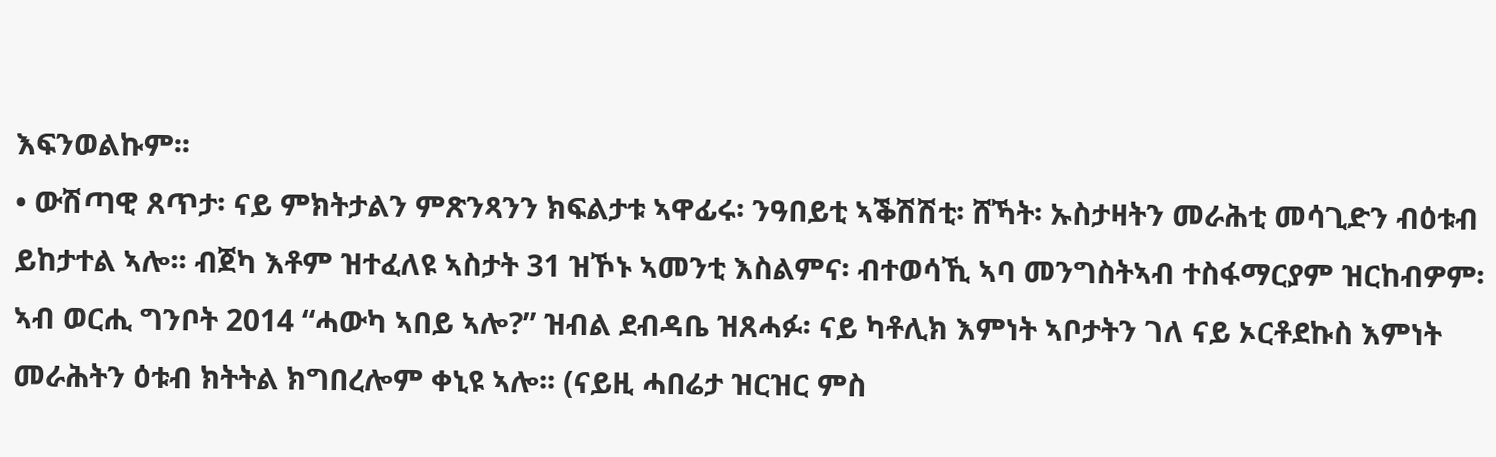እፍንወልኩም፡፡
• ውሽጣዊ ጸጥታ፡ ናይ ምክትታልን ምጽንጻንን ክፍልታቱ ኣዋፊሩ፡ ንዓበይቲ ኣቕሽሽቲ፡ ሸኻት፡ ኡስታዛትን መራሕቲ መሳጊድን ብዕቱብ ይከታተል ኣሎ፡፡ ብጀካ እቶም ዝተፈለዩ ኣስታት 31 ዝኾኑ ኣመንቲ እስልምና፡ ብተወሳኺ ኣባ መንግስትኣብ ተስፋማርያም ዝርከብዎም፡ ኣብ ወርሒ ግንቦት 2014 “ሓውካ ኣበይ ኣሎ?” ዝብል ደብዳቤ ዝጸሓፉ፡ ናይ ካቶሊክ እምነት ኣቦታትን ገለ ናይ ኦርቶደኩስ እምነት መራሕትን ዕቱብ ክትትል ክግበረሎም ቀኒዩ ኣሎ፡፡ (ናይዚ ሓበሬታ ዝርዝር ምስ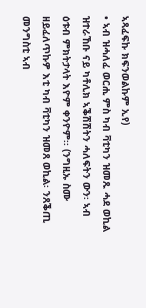ኣጻፈፍኩ ክፍንወልኩም ኢየ)
• ኣብ ዝሓለፈ ወርሒ ምስ ካብ ቫቲካን ዝመጹ ሓደ ወኪል ዝተራኸቡ ናይ ካቶሊክ ኣቕሽሽትን ሓለፍትን ውን፡ ኣብ ዕቱብ ምክትታላት እዮም ቀንዮም፡፡ (ንግዚኡ ስሙ ዘይፈለጥኩዎ እቲ ካብ ቫቲካን ዝመጸ ወኪል፡ ንጸቕጢ መንግስቲ ኣብ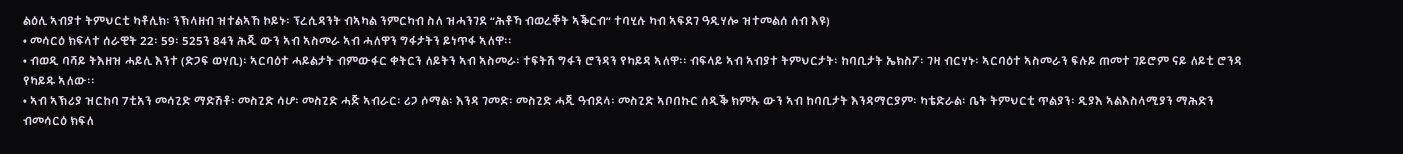ልዕሊ ኣብያተ ትምህርቲ ካቶሊክ፡ ንኽላዘብ ዝተልኣኸ ኮይኑ፡ ፕረሲዳንት ብኣካል ንምርካብ ስለ ዝሓንገደ “ሕቶኻ ብወረቐት ኣቕርብ” ተባሂሉ ካብ ኣፍደገ ዓዲሃሎ ዝተመልሰ ሰብ እዩ)
• መሳርዕ ክፍላተ ሰራዊት 22፡ 59፡ 525ን 84ን ሕጂ ውን ኣብ ኣስመራ ኣብ ሓለዋን ግፋታትን ይነጥፋ ኣለዋ፡፡
• ብወዲ ባሻይ ትእዘዝ ሓይሊ እንተ (ድጋፍ ወሃቢ)፡ ኣርባዕተ ሓይልታት ብምውፋር ቀትርን ለይትን ኣብ ኣስመራ፡ ተፍትሽ ግፋን ሮንዳን የካይዳ ኣለዋ፡፡ ብፍላይ ኣብ ኣብያተ ትምህርታት፡ ከባቢታት ኤክስፖ፡ ገዛ ብርሃኑ፡ ኣርባዕተ ኣስመራን ፍሉይ ጠመተ ገይሮም ናይ ለይቲ ሮንዳ የካይዱ ኣለው፡፡
• ኣብ ኣኽሪያ ዝርከባ 7ቲአን መሳጊድ ማድሽቶ፡ መስጊድ ሳሆ፡ መስጊድ ሓጅ ኣብራር፡ ሪጋ ሶማል፡ እንዳ ገመድ፡ መስጊድ ሓጂ ዓብደላ፡ መስጊድ ኣቦበኩር ሰዲቕ ክምኡ ውን ኣብ ከባቢታት እንዳማርያም፡ ካቴድራል፡ ቤት ትምህርቲ ጥልያን፡ ዲያእ ኣልእስላሚያን ማሕድን ብመሳርዕ ክፍለ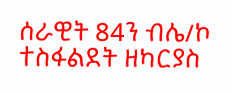ሰራዊት 84ን ብሌ/ኮ ተስፋልደት ዘካርያስ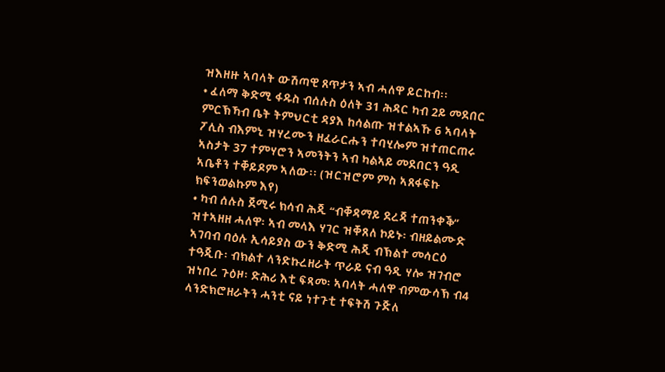ዝእዘዙ ኣባላት ውሽጣዊ ጸጥታን ኣብ ሓለዋ ይርከብ፡፡
• ፈለማ ቅድሚ ፋዱስ ብሰሉስ ዕለት 31 ሕዳር ካብ 2ይ መደበር ምርኽኻብ ቤት ትምህርቲ ዳያእ ከሳልጡ ዝተልኣኹ 6 ኣባላት ፖሊስ ብእምኒ ዝሃረሙን ዘፈራርሑን ተባሂሎም ዝተጠርጠሩ ኣስታት 37 ተምሃሮን ኣመንትን ኣብ ካልኣይ መደበርን ዓዲ ኣቤቶን ተቐይዶም ኣለው፡፡ (ዝርዝሮም ምስ ኣጸፋፍኩ ክፍንወልኩም እየ)
• ካብ ሰሉስ ጀሚሩ ክሳብ ሕጂ “ብቐዳማይ ደረጃ ተጠንቀቕ” ዝተኣዘዘ ሓለዋ፡ ኣብ መላእ ሃገር ዝቐጸለ ኮይኑ፡ ብዘይልሙድ ኣገባብ ባዕሉ ኢሳይያስ ውን ቅድሚ ሕጂ ብኽልተ መሳርዕ ተዓጂቡ፡ ብክልተ ላንድኩረዘራት ጥራይ ናብ ዓዲ ሃሎ ዝገብሮ ዝነበረ ጉዕዞ፡ ድሕሪ እቲ ፍጻመ፡ ኣባላት ሓለዋ ብምውሳኽ ብ4 ላንድክሮዘራትን ሓንቲ ናይ ነተጉቲ ተፍትሽ ጉጅለ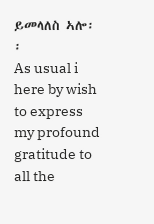ይመላለስ ኣሎ፡፡
As usual i here by wish to express my profound gratitude to all the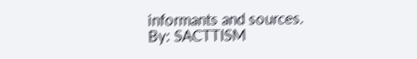informants and sources.
By: SACTTISM